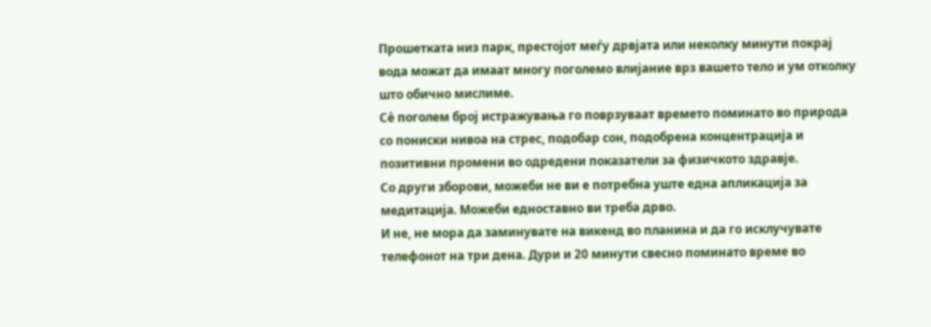Прошетката низ парк, престојот меѓу дрвјата или неколку минути покрај вода можат да имаат многу поголемо влијание врз вашето тело и ум отколку што обично мислиме.
Сè поголем број истражувања го поврзуваат времето поминато во природа со пониски нивоа на стрес, подобар сон, подобрена концентрација и позитивни промени во одредени показатели за физичкото здравје.
Со други зборови, можеби не ви е потребна уште една апликација за медитација. Можеби едноставно ви треба дрво.
И не, не мора да заминувате на викенд во планина и да го исклучувате телефонот на три дена. Дури и 20 минути свесно поминато време во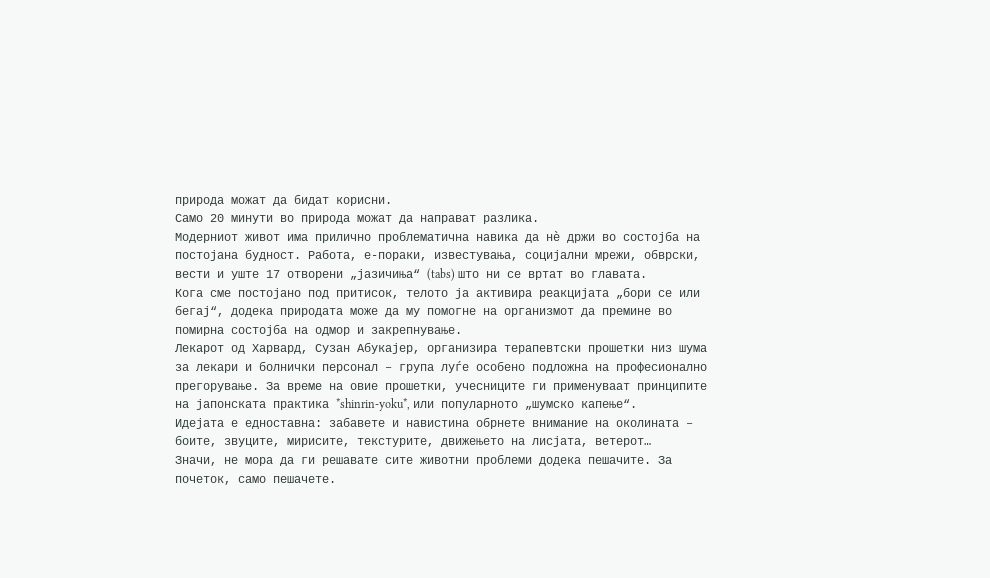природа можат да бидат корисни.
Само 20 минути во природа можат да направат разлика.
Модерниот живот има прилично проблематична навика да нè држи во состојба на постојана будност. Работа, е-пораки, известувања, социјални мрежи, обврски, вести и уште 17 отворени „јазичиња“ (tabs) што ни се вртат во главата.
Кога сме постојано под притисок, телото ја активира реакцијата „бори се или бегај“, додека природата може да му помогне на организмот да премине во помирна состојба на одмор и закрепнување.
Лекарот од Харвард, Сузан Абукајер, организира терапевтски прошетки низ шума за лекари и болнички персонал – група луѓе особено подложна на професионално прегорување. За време на овие прошетки, учесниците ги применуваат принципите на јапонската практика *shinrin-yoku*, или популарното „шумско капење“.
Идејата е едноставна: забавете и навистина обрнете внимание на околината – боите, звуците, мирисите, текстурите, движењето на лисјата, ветерот…
Значи, не мора да ги решавате сите животни проблеми додека пешачите. За почеток, само пешачете.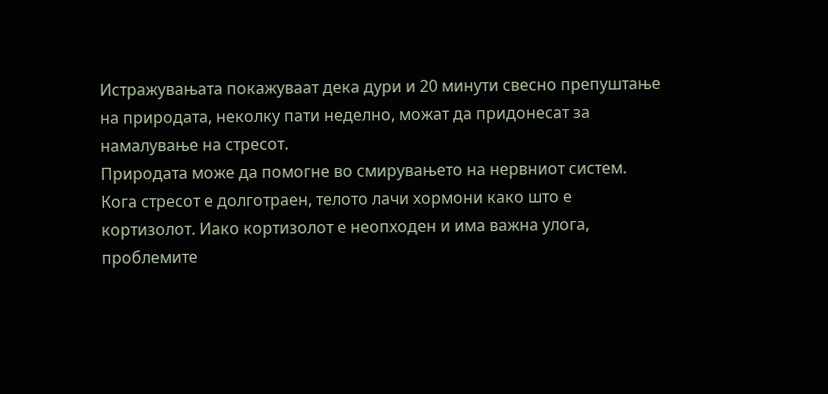Истражувањата покажуваат дека дури и 20 минути свесно препуштање на природата, неколку пати неделно, можат да придонесат за намалување на стресот.
Природата може да помогне во смирувањето на нервниот систем.
Кога стресот е долготраен, телото лачи хормони како што е кортизолот. Иако кортизолот е неопходен и има важна улога, проблемите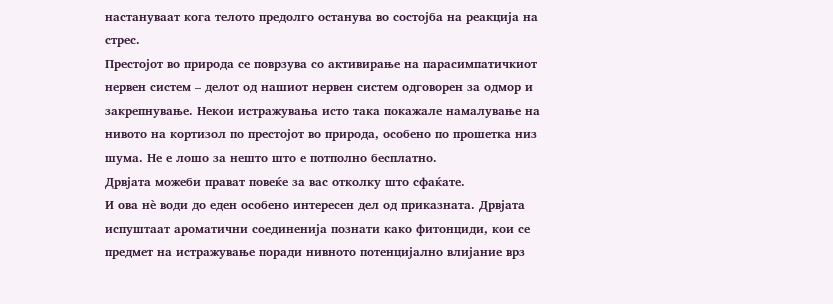настануваат кога телото предолго останува во состојба на реакција на стрес.
Престојот во природа се поврзува со активирање на парасимпатичкиот нервен систем – делот од нашиот нервен систем одговорен за одмор и закрепнување. Некои истражувања исто така покажале намалување на нивото на кортизол по престојот во природа, особено по прошетка низ шума. Не е лошо за нешто што е потполно бесплатно.
Дрвјата можеби прават повеќе за вас отколку што сфаќате.
И ова нè води до еден особено интересен дел од приказната. Дрвјата испуштаат ароматични соединенија познати како фитонциди, кои се предмет на истражување поради нивното потенцијално влијание врз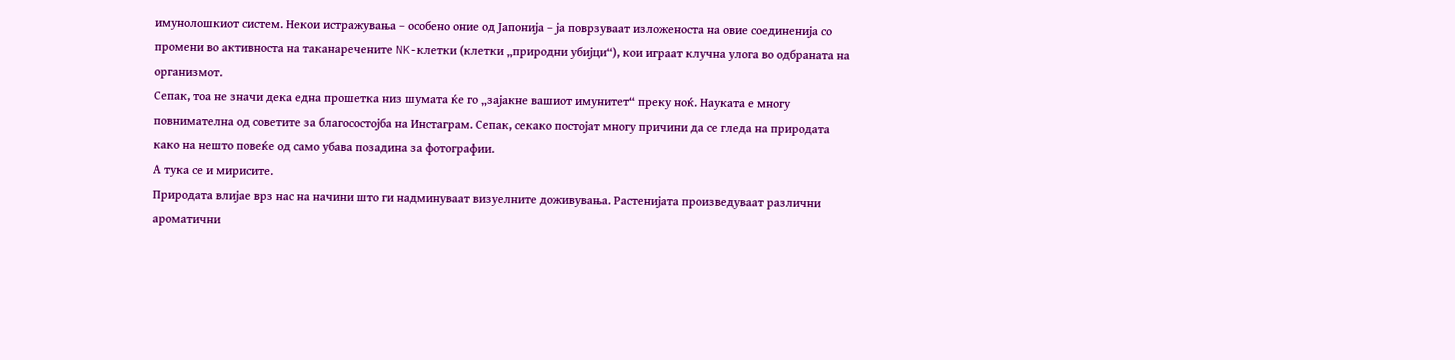имунолошкиот систем. Некои истражувања – особено оние од Јапонија – ја поврзуваат изложеноста на овие соединенија со промени во активноста на таканаречените NK-клетки (клетки „природни убијци“), кои играат клучна улога во одбраната на организмот.
Сепак, тоа не значи дека една прошетка низ шумата ќе го „зајакне вашиот имунитет“ преку ноќ. Науката е многу повнимателна од советите за благосостојба на Инстаграм. Сепак, секако постојат многу причини да се гледа на природата како на нешто повеќе од само убава позадина за фотографии.
А тука се и мирисите.
Природата влијае врз нас на начини што ги надминуваат визуелните доживувања. Растенијата произведуваат различни ароматични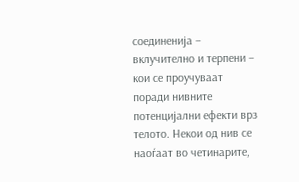соединенија – вклучително и терпени – кои се проучуваат поради нивните потенцијални ефекти врз телото. Некои од нив се наоѓаат во четинарите,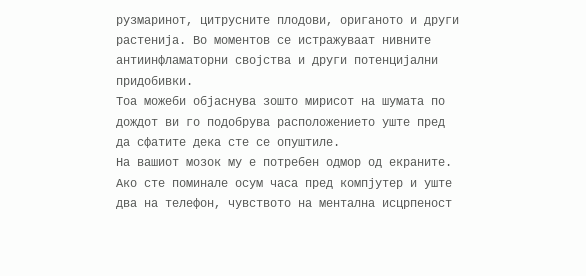рузмаринот, цитрусните плодови, ориганото и други растенија. Во моментов се истражуваат нивните антиинфламаторни својства и други потенцијални придобивки.
Тоа можеби објаснува зошто мирисот на шумата по дождот ви го подобрува расположението уште пред да сфатите дека сте се опуштиле.
На вашиот мозок му е потребен одмор од екраните.
Ако сте поминале осум часа пред компјутер и уште два на телефон, чувството на ментална исцрпеност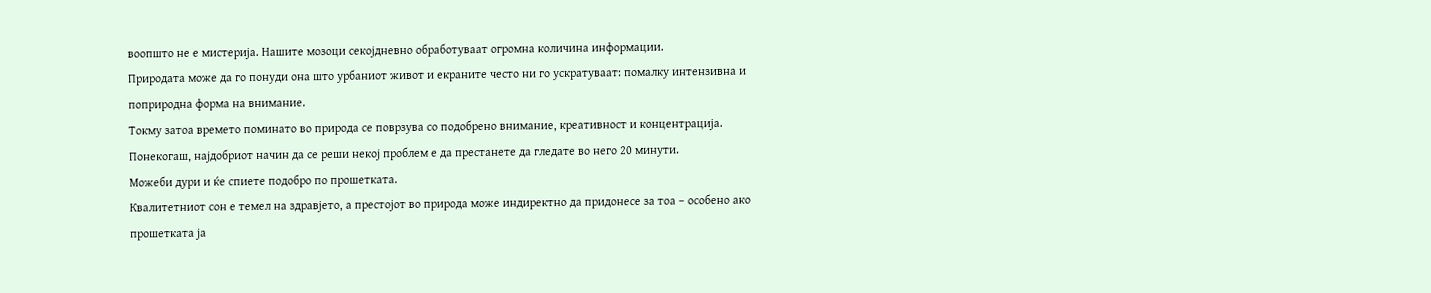воопшто не е мистерија. Нашите мозоци секојдневно обработуваат огромна количина информации.
Природата може да го понуди она што урбаниот живот и екраните често ни го ускратуваат: помалку интензивна и поприродна форма на внимание.
Токму затоа времето поминато во природа се поврзува со подобрено внимание, креативност и концентрација. Понекогаш, најдобриот начин да се реши некој проблем е да престанете да гледате во него 20 минути.
Можеби дури и ќе спиете подобро по прошетката.
Квалитетниот сон е темел на здравјето, а престојот во природа може индиректно да придонесе за тоа – особено ако прошетката ја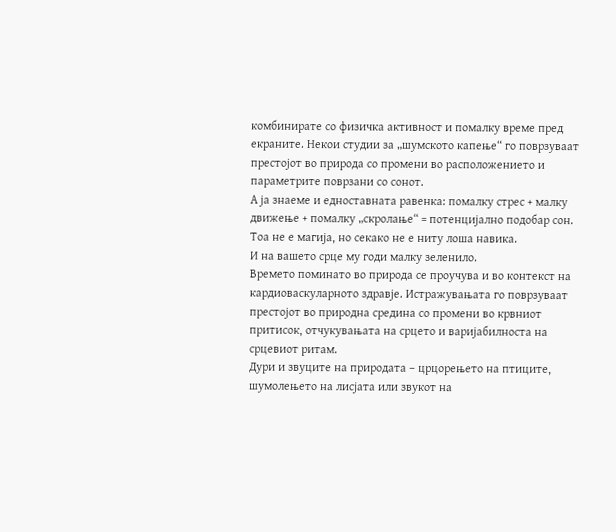комбинирате со физичка активност и помалку време пред екраните. Некои студии за „шумското капење“ го поврзуваат престојот во природа со промени во расположението и параметрите поврзани со сонот.
А ја знаеме и едноставната равенка: помалку стрес + малку движење + помалку „скролање“ = потенцијално подобар сон. Тоа не е магија, но секако не е ниту лоша навика.
И на вашето срце му годи малку зеленило.
Времето поминато во природа се проучува и во контекст на кардиоваскуларното здравје. Истражувањата го поврзуваат престојот во природна средина со промени во крвниот притисок, отчукувањата на срцето и варијабилноста на срцевиот ритам.
Дури и звуците на природата – црцорењето на птиците, шумолењето на лисјата или звукот на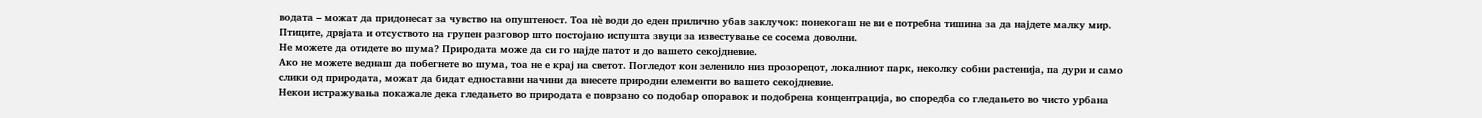водата – можат да придонесат за чувство на опуштеност. Тоа нè води до еден прилично убав заклучок: понекогаш не ви е потребна тишина за да најдете малку мир. Птиците, дрвјата и отсуството на групен разговор што постојано испушта звуци за известување се сосема доволни.
Не можете да отидете во шума? Природата може да си го најде патот и до вашето секојдневие.
Ако не можете веднаш да побегнете во шума, тоа не е крај на светот. Погледот кон зеленило низ прозорецот, локалниот парк, неколку собни растенија, па дури и само слики од природата, можат да бидат едноставни начини да внесете природни елементи во вашето секојдневие.
Некои истражувања покажале дека гледањето во природата е поврзано со подобар опоравок и подобрена концентрација, во споредба со гледањето во чисто урбана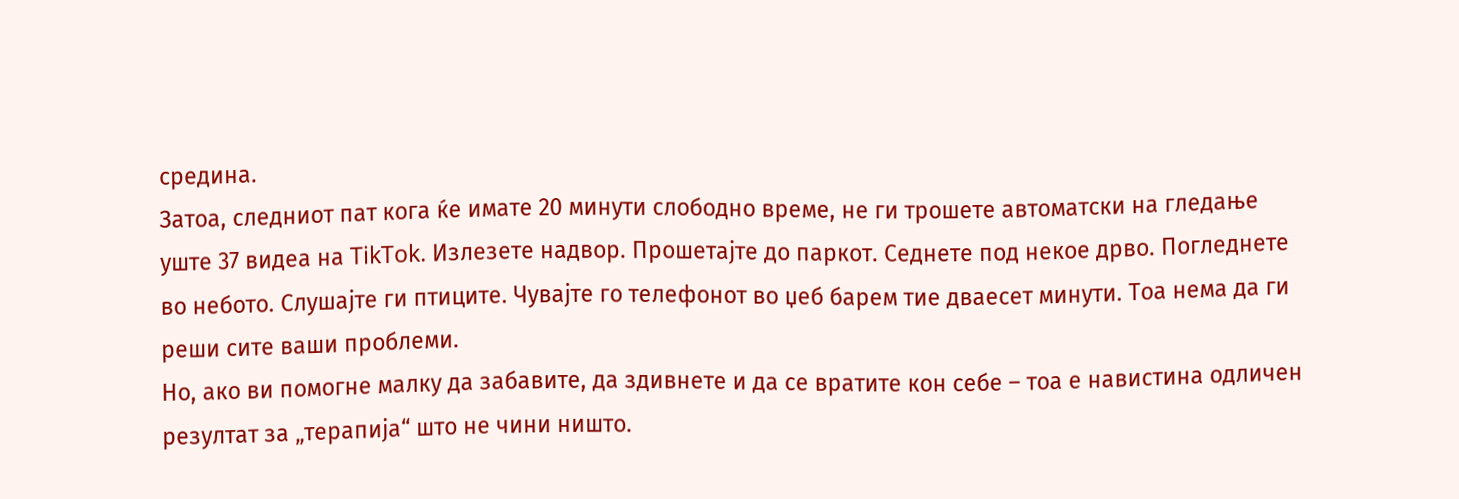средина.
Затоа, следниот пат кога ќе имате 20 минути слободно време, не ги трошете автоматски на гледање уште 37 видеа на TikTok. Излезете надвор. Прошетајте до паркот. Седнете под некое дрво. Погледнете во небото. Слушајте ги птиците. Чувајте го телефонот во џеб барем тие дваесет минути. Тоа нема да ги реши сите ваши проблеми.
Но, ако ви помогне малку да забавите, да здивнете и да се вратите кон себе – тоа е навистина одличен резултат за „терапија“ што не чини ништо.